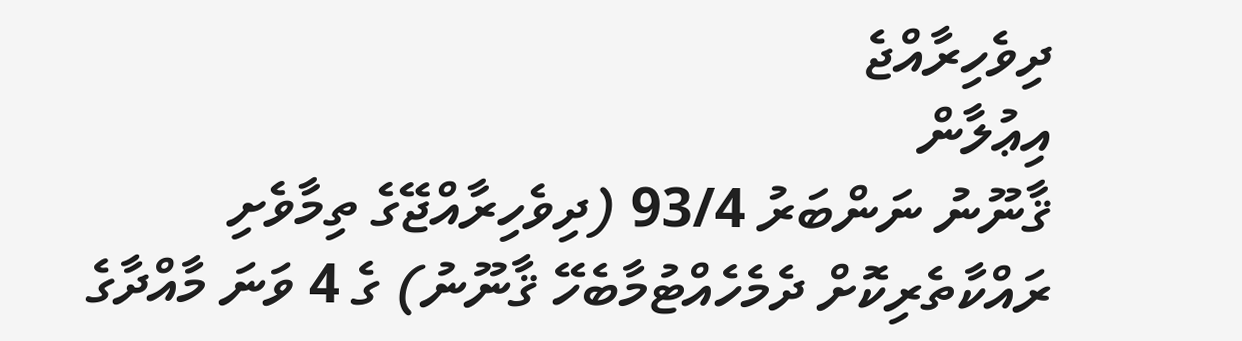ދިވެހިރާއްޖެ
އިޢުލާން
ޤާނޫނު ނަންބަރު 93/4 (ދިވެހިރާއްޖޭގެ ތިމާވެށި ރައްކާތެރިކޮށް ދެމެހެއްޓުމާބެހޭ ޤާނޫނު) ގެ 4 ވަނަ މާއްދާގެ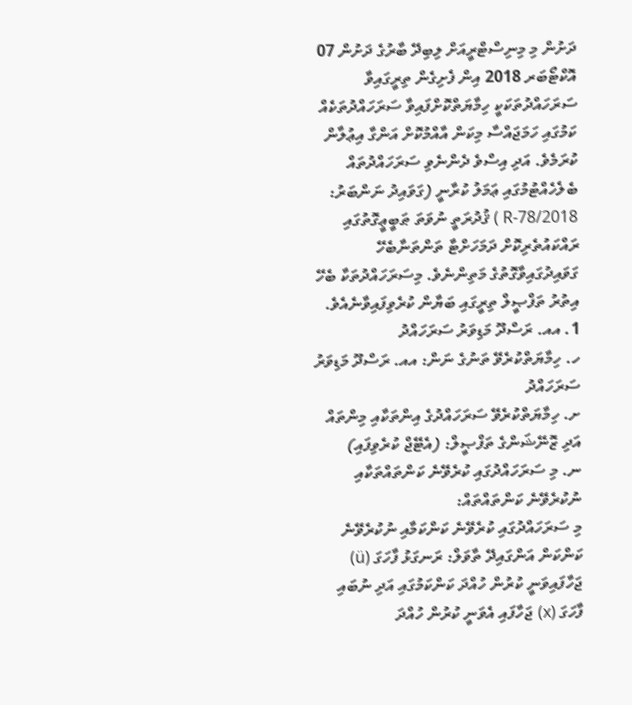ދަށުން މި މިނިސްޓްރީއަށް ލިބިދޭ ބާރުގެ ދަށުން 07 އޮކްޓޯބަރ 2018 އިން ފެށިގެން ތިރީގައިވާ ސަރަހައްދުތަކަކީ ހިމާޔަތްކޮށްފައިވާ ސަރަހައްދުތަކެއް ކަމުގައި ހަމަޖައްސާ މިކަން އާއްމުކޮށް އަންގާ އިޢުލާން ކުރަމެވެ. އަދި އިސްވެ ދެންނެވި ސަރަހައްދުތައް ބެލެހެއްޓުމުގައި ޢަމަލު ކުރާނީ (ގަވައިދު ނަންބަރު: 2018/R-78 ) ޤުދުރަތީ ނުވަތަ ޠަބީޢީގޮތުގައި ރައްކައުތެރިކޮށް ދަމަހަށްޓާ ތަންތަނާބެހޭ ގަވައިދުގައިވާގޮތުގެ މަތިންނެވެ. މިސަރަހައްދުތަކާ ބެހޭ އިތުރު ތަފްޞީލް ތިރީގައި ބަޔާން ކުރެވިފައިވާނެއެވެ.
1. އއ. ރަސްދޫ މަޑިވަރު ސަރަހައްދު
ހ. ހިމާޔަތްކުރެވޭ ތަނުގެ ނަން: އއ. ރަސްދޫ މަޑިވަރު ސަރަހައްދު
ށ. ހިމާޔަތްކުރެވޭ ސަރަހައްދުގެ އިންތަކާއި މިންތައް އަދި ޒޮނޭޝަންގެ ތަފްޞީލް: (އެޓޭޖް ކުރެވިފައި)
ނ. މި ސަރަހައްދުގައި ކުރެވޭނެ ކަންތައްތަކާއި ނުކުރެވޭނެ ކަންތައްތައް:
މި ސަރަހައްދުގައި ކުރެވޭނެ ކަންކަމާއި ނުކުރެވޭނެ ކަންކަން އަންގައިދޭ ތާވަލް: ރަނގަޅު ފާހަގަ (ü) ޖަހާފައިވަނީ ކުރުން ހުއްދަ ކަންކަމުގައި އަދި ނުބައި ފާހަގަ (x) ޖަހާފައި އެވަނީ ކުރުން ހުއްދަ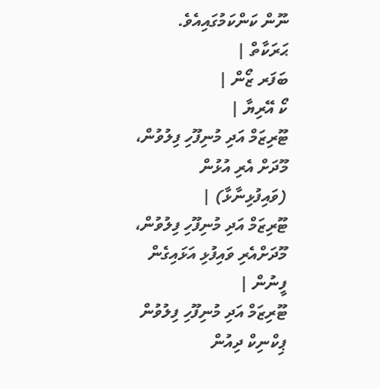ނޫން ކަންކަމުގައިއެވެ.
ޙަރަކާތް |
ބަފަރ ޒޯން |
ކޯ އޭރިޔާ |
ޓޫރިޒަމް އަދި މުނިފޫހި ފިލުވުން، މޫދަށް އެރި އުޅުން (ވައިފުޅިނާޅާ) |
ޓޫރިޒަމް އަދި މުނިފޫހި ފިލުވުން، މޫދަށްއެރި ވައިފުޅި އަޅައިގެން ފީނުން |
ޓޫރިޒަމް އަދި މުނިފޫހި ފިލުވުން ޕިކްނިކް ދިއުން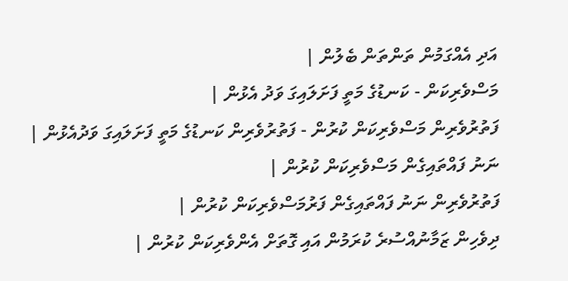އަދި އެއްގަމުން ތަންތަން ބެލުން |
މަސްވެރިކަން - ކަނޑުގެ މަތީ ފަށަލައިގަ ވަދު އެޅުން |
ފަތުރުވެރިން މަސްވެރިކަން ކުރުން - ފަތުރުވެރިން ކަނޑުގެ މަތީ ފަށަލައިގަ ވަދުއެޅުން |
ނަނު ފައްތައިގެން މަސްވެރިކަން ކުރުން |
ފަތުރުވެރިން ނަނު ފައްތައިގެން ފަރުމަސްވެރިކަން ކުރުން |
ދިވެހިން ޒަމާނުއްސުރެ ކުރަމުން އައި ގޮތަށް އެންވެރިކަން ކުރުން |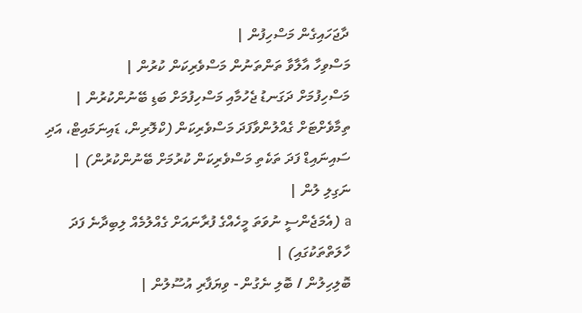ދާޖަހައިގެން މަސްހިފުން |
މަސްވިހާ އާލާވާ ތަންތަނުން މަސްވެރިކަން ކުރުން |
މަސްހިފުމަށް ދަގަނޑު ޖެހުމާއި މަސްހިފުމަށް ބަޑި ބޭނުންކުރުން |
ތިމާވެށްޓަށް ގެއްލުންވާފަދަ މަސްވެރިކަން (ކްލޮރިން، ޑައިނަމައިޓް، އަދި ސައިނައިޑް ފަދަ ތަކެތި މަސްވެރިކަން ކުރުމަށް ބޭނުންކުރުން) |
ނަގިލި ލުން |
a (އެމަޖެންސީ ނުވަތަ މީހެއްގެ ފުރާނައަށް ގެއްލުމެއް ލިބިދާނެ ފަދަ ހާލަތްތަކުގައި) |
ބޮލިހިލުން / ބޮލި ނެގުން - ވިޔަފާރި އުސޫލުން |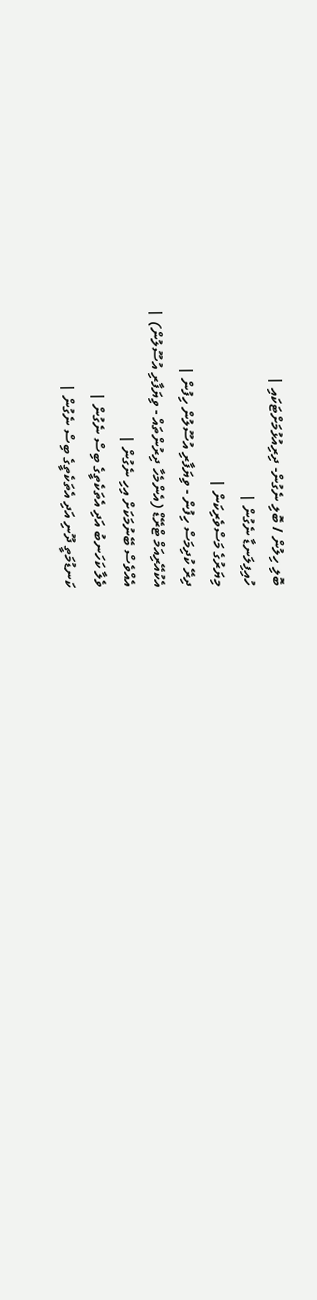ބޮލި ހިލުން / ބޮލި ނެގުން- ދިރިއުޅުމަށްޓަކައި |
ހުއިފިލަނޑާ ނެގުން |
މިޔަރުގެ މަސްވެރިކަން |
ދިރޭ ކުދިމަސް ހިފުން - ވިޔަފާރި އުސޫލުން ހިފުން |
އެކުއޭރިއަމް ޓްރޭޑް (އެންމެހާ ދިރުންތައް - ވިޔަފާރި އުސޫލުން) |
އެއްވެސް ބޭނުމަކަށް އިހި ނެގުން |
ވެލާ ކަހަނބު އަދި އެތަކެތީގެ ބިސް ނެގުން |
ކަނޑުމަތީ ދޫނި އަދި އެތަކެތީގެ ބިސް ނެގުން |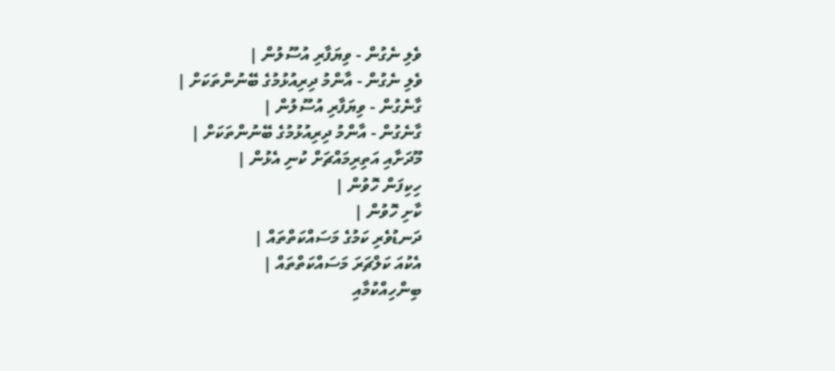ވެލި ނެގުން - ވިޔަފާރި އުސޫލުން |
ވެލި ނެގުން - އާންމު ދިރިއުޅުމުގެ ބޭނުންތަކަށް |
ގާނެގުން - ވިޔަފާރި އުސޫލުން |
ގާނެގުން - އާންމު ދިރިއުޅުމުގެ ބޭނުންތަކަށް |
މޫދަށާއި އަތިރިމައްޗަށް ކުނި އެޅުން |
ހިކިފަން ހޮވުން |
ކާށި ހޮވުން |
ދަނޑުވެރި ކަމުގެ މަސައްކަތްތައް |
އެކުއަ ކަލްޗަރަ މަސައްކަތްތައް |
ބިންހިއްކުމާއި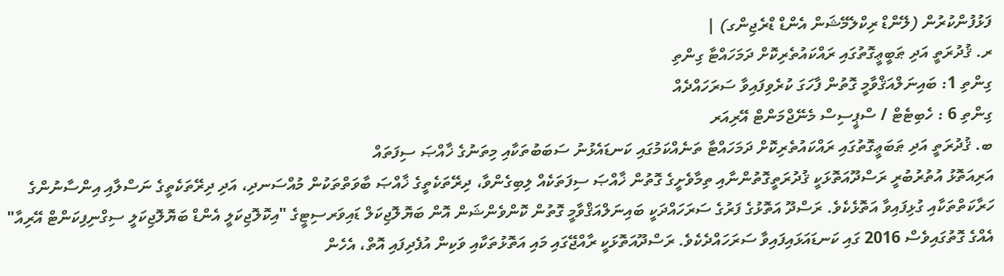ފަޅުފުންކުރުން (ލޭންޑް ރިކްލެމޭޝަން އެންޑް ޑްރެޖިންގ) |
ރ. ޤުދުރަތީ އަދި ޠަބީޢީގޮތުގައި ރައްކައުތެރިކޮށް ދަމަހައްޓާ ގިންތި
ގިންތި 1: ބައިނަލްއަޤްވާމީ ގޮތުން ފާހަގަ ކުރެވިފައިވާ ސަރަހައްދެއް
ގިންތި 6 : ހެބިޓެޓް / ސްޕީސިސް މެނޭޖްމަންޓް އޭރިއަރ
ބ. ޤުދުރަތީ އަދި ޠަބަޢީގޮތުގައި ރައްކައުތެރިކޮށް ދަމަހައްޓާ ތަނެއްކަމުގައި ކަނޑައެޅުނު ސަބަބުތަކާއި މިތަނުގެ ޚާއްޞަ ސިފަތައް
އަރިއަތޮޅު އުތުރުބުރީ ރަސްދޫއަތޮޅަކީ ޤުދުރަތީގޮތުންނާއި ތިމާވެށީގެ ގޮތުން ޚާއްޞަ ސިފަތަކެއް ލިބިގެންވާ، ދިރޭތަކެތީގެ ޚާއްޞަ ބާވަތްތަކުން މުއްސަނދި، އަދި ދިރޭތަކެތީގެ ނަސްލާއި އިންސާނުންގެ ހަރާކަތްތަކާއި ގުޅިފައިވާ އަތޮޅެކެވެ. ރަސްދޫ އަތޮޅުގެ ފަރުގެ ސަރަހައްދަކީ ބައިނަލްއަޤްވާމީ ގޮތުން ކޮންވެންޝަން އޮން ބަޔޮލޮޖިކަލް ޑައިވަރސިޓީގެ "އިކޮލޮޖިކަލީ އެންޑް ބަޔޮލޮޖިކަލީ ސިގްނިފިކަންޓް އޭރިއާ" އެއްގެ ގޮތުގައިވެސް 2016 ގައި ކަނޑައަޅައިފައިވާ ސަރަހައްދެކެވެ. ރަސްދޫއަތޮޅަކީ ރާއްޖޭގައި މައި އަތޮޅުތަކާއި ވަކިން އުފެދިފައި އޮތް، އެހެން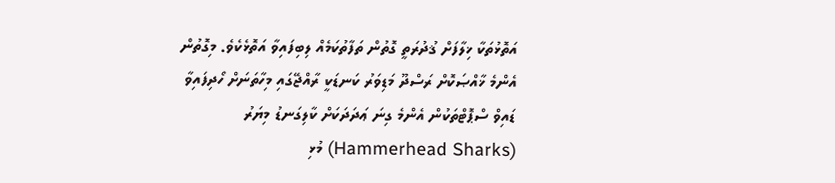އަތޮޅުތަކާ ޚިލާފަށް ޤުދުރަތީ ގޮތުން ތަފާތުކަމެއް ލިބިފައިވާ އަތޮޅެކެވެ. މިގޮތުން އެންމެ ޚާއްޞަކޮށް ރަސްދޫ މަޑިވަރު ކަނޑަކީ ރާއްޖޭގައި މިހާތަނަށް ހޯދިފައިވާ ޑައިވް ސްޕޮޓްތަކުން އެންމެ ގިނަ ޢަދަދަކަށް ކާލިގަނޑު މިޔަރު (Hammerhead Sharks) މުޅި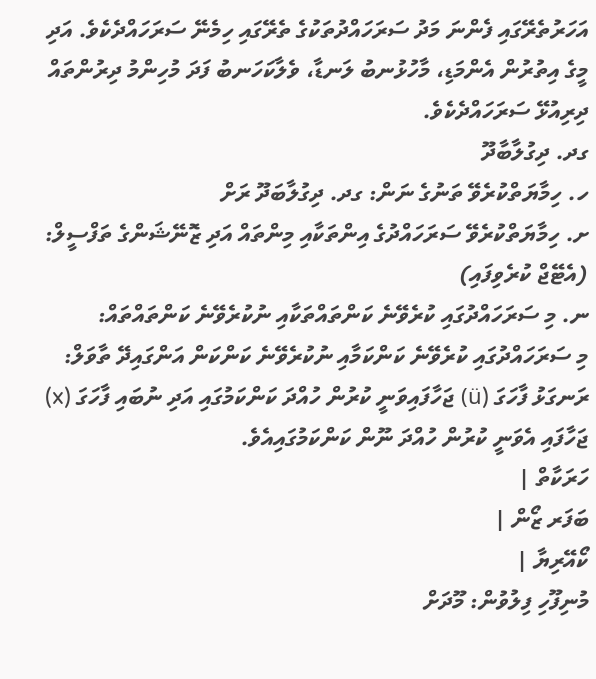އަހަރުތެރޭގައި ފެންނަ މަދު ސަރަހައްދުތަކުގެ ތެރޭގައި ހިމެނޭ ސަރަހައްދެކެވެ. އަދި މީގެ އިތުރުން އެންމަޑި، މާހުޅުނބު ލަނޑާ، ވެލާކަހަނބު ފަދަ މުހިންމު ދިރުންތައް ދިރިއުޅޭ ސަރަހައްދެކެވެ.
ގދ. ދިގުލާބާދޫ
ހ. ހިމާޔަތްކުރެވޭ ތަނުގެ ނަން: ގދ. ދިގުލާބަދޫ ރަށް
ށ. ހިމާޔަތްކުރެވޭ ސަރަހައްދުގެ އިންތަކާއި މިންތައް އަދި ޒޮނޭޝަންގެ ތަފްސީލް: (އެޓޭޖް ކުރެވިފައި)
ނ. މި ސަރަހައްދުގައި ކުރެވޭނެ ކަންތައްތަކާއި ނުކުރެވޭނެ ކަންތައްތައް:
މި ސަރަހައްދުގައި ކުރެވޭނެ ކަންކަމާއި ނުކުރެވޭނެ ކަންކަން އަންގައިދޭ ތާވަލް: ރަނގަޅު ފާހަގަ (ü) ޖަހާފައިވަނީ ކުރުން ހުއްދަ ކަންކަމުގައި އަދި ނުބައި ފާހަގަ (x) ޖަހާފައި އެވަނީ ކުރުން ހުއްދަ ނޫން ކަންކަމުގައިއެވެ.
ހަރަކާތް |
ބަފަރ ޒޯން |
ކޯއޭރިޔާ |
މުނިފޫހި ފިލުވުން: މޫދަށް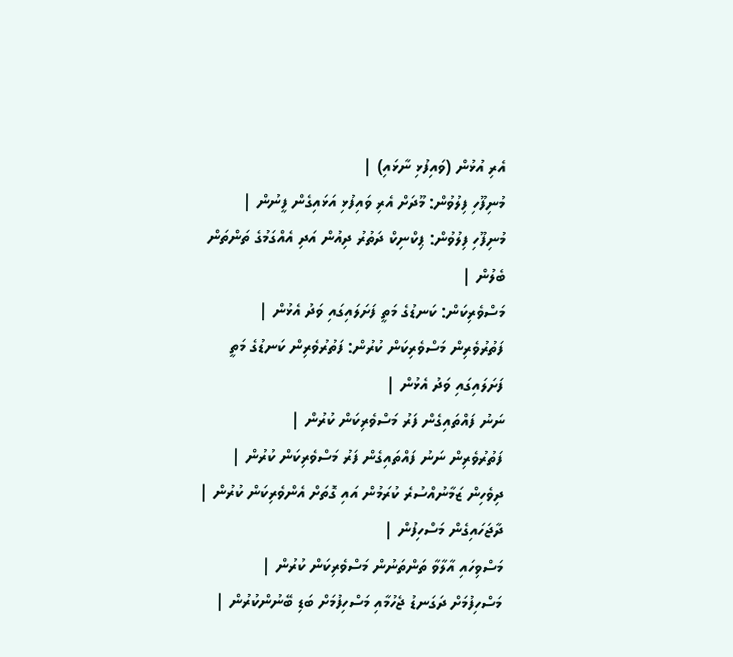އެރި އުޅުން (ވައިފުޅި ނާޅައި) |
މުނިފޫހި ފިލުވުން: މޫދަށް އެރި ވައިފުޅި އަޅައިގެން ފީނުން |
މުނިފޫހި ފިލުވުން: ޕިކްނިކް ދަތުރު ދިއުން އަދި އެއްގަމުގެ ތަންތަން ބެލުން |
މަސްވެރިކަން: ކަނޑުގެ މަތީ ފަށަލައިގައި ވަދު އެޅުން |
ފަތުރުވެރިން މަސްވެރިކަން ކުރުން: ފަތުރުވެރިން ކަނޑުގެ މަތީ ފަށަލައިގައި ވަދު އެޅުން |
ނަނު ފައްތައިގެން ފަރު މަސްވެރިކަން ކުރުން |
ފަތުރުވެރިން ނަނު ފައްތައިގެން ފަރު މަސްވެރިކަން ކުރުން |
ދިވެހިން ޒަމާނުއްސުރެ ކުރަމުން އައި ގޮތަށް އެންވެރިކަން ކުރުން |
ދާޖަހައިގެން މަސްހިފުން |
މަސްވިހައި އާލާވާ ތަންތަނުން މަސްވެރިކަން ކުރުން |
މަސްހިފުމަށް ދަގަނޑު ޖެހުމާއި މަސްހިފުމަށް ބަޑި ބޭނުންކުރުން |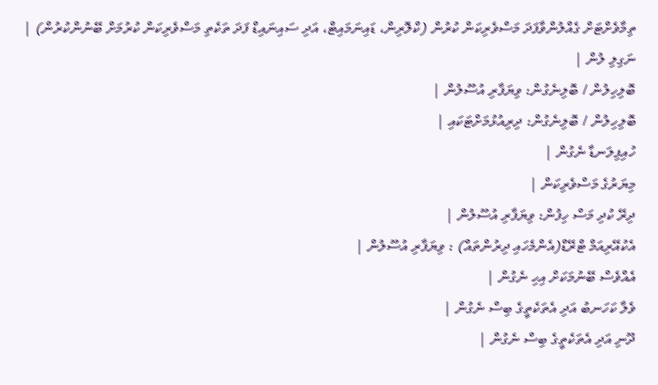ތިމާވެށްޓަށް ގެއްލުންވާފަދަ މަސްވެރިކަން ކުރުން (ކްލޮރިން، ޑައިނަމައިޓް، އަދި ސައިނައިޑް ފަދަ ތަކެތި މަސްވެރިކަން ކުރުމަށް ބޭނުންކުރުން) |
ނަގިލި ލުން |
ބޮލިހިލުން / ބޮލިނެގުން: ވިޔަފާރި އުސޫލުން |
ބޮލިހިލުން / ބޮލިނެގުން: ދިރިއުޅުމަށްޓަކައި |
ހުއިފިލަނޑާ ނެގުން |
މިޔަރުގެ މަސްވެރިކަން |
ދިރޭ ކުދި މަސް ހިފުން: ވިޔަފާރި އުސޫލުން |
އެކުއޭރިއަމް ޓްރޭޑް(އެންމެހައި ދިރުންތައް) : ވިޔަފާރި އުސޫލުން |
އެއްވެސް ބޭނުމަކަށް އިހި ނެގުން |
ވެލާ ކަހަނބު އަދި އެތަކެތީގެ ބިސް ނެގުން |
ދޫނި އަދި އެތަކެތީގެ ބިސް ނެގުން |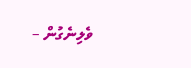ވެލިނެގުން –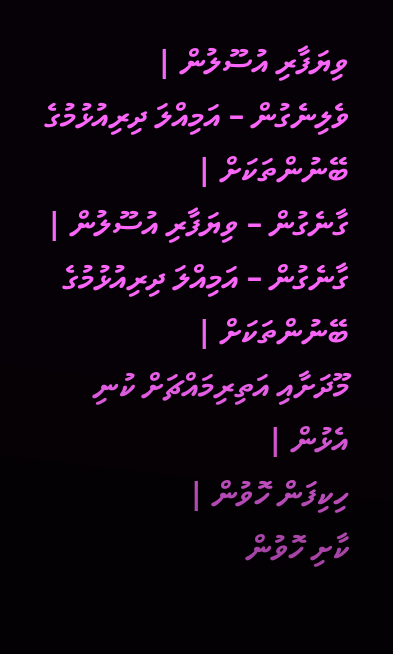ވިޔަފާރި އުސޫލުން |
ވެލިނެގުން – އަމިއްލަ ދިރިއުޅުމުގެ ބޭނުންތަކަށް |
ގާނެގުން – ވިޔަފާރި އުސޫލުން |
ގާނެގުން – އަމިއްލަ ދިރިއުޅުމުގެ ބޭނުންތަކަށް |
މޫދަށާއި އަތިރިމައްޗަށް ކުނި އެޅުން |
ހިކިފަން ހޮވުން |
ކާށި ހޮވުން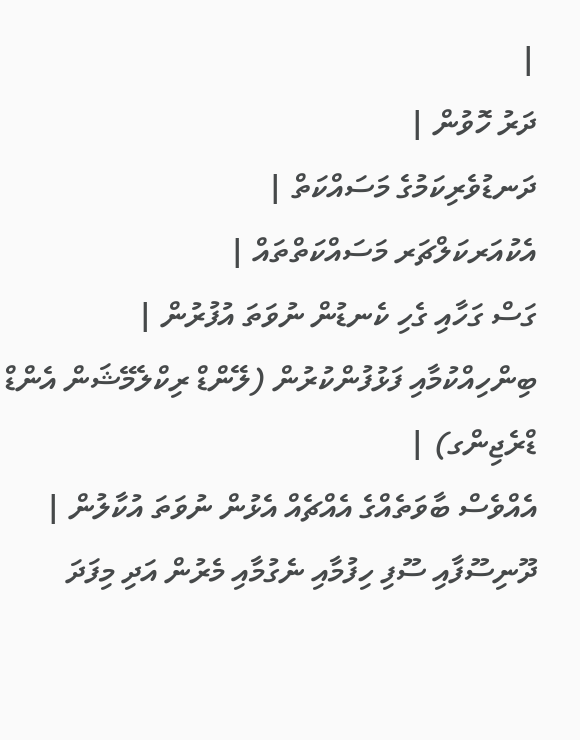|
ދަރު ހޮވުން |
ދަނޑުވެރިކަމުގެ މަސައްކަތް |
އެކުއަރކަލްޗަރ މަސައްކަތްތައް |
ގަސް ގަހާއި ގެހި ކެނޑުން ނުވަތަ އުފުރުން |
ބިންހިއްކުމާއި ފަޅުފުންކުރުން (ލޭންޑް ރިކްލެމޭޝަން އެންޑް ޑްރެޖިންގ) |
އެއްވެސް ބާވަތެއްގެ އެއްޗެއް އެޅުން ނުވަތަ އުކާލުން |
ދޫނިސޫފާއި ސޫފި ހިފުމާއި ނެގުމާއި މެރުން އަދި މިފަދަ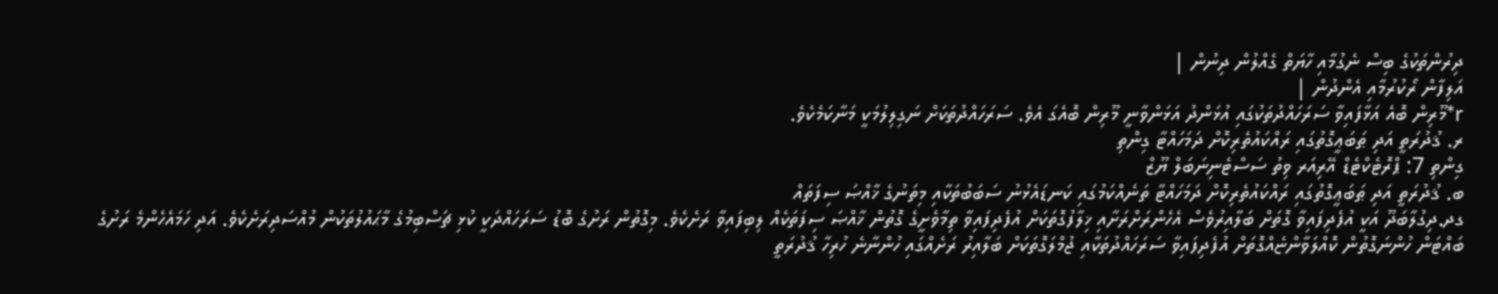ދިރުންތަކުގެ ބިސް ނެގުމާއި ހާޔަތް ގެއްލުން ދިނުން |
އަލިފާން ރޯކުރުމާއި އެންދުން |
r*މޫރިން ބޮއެ އަޅާފައިވާ ސަރަހައްދުތަކުގައި އުޅަންދު އަޅަންވާނީ މޫރިން ބޮއެގަ އެވެ. ސަރަހައްދުތަކަށް ނަގިލިލުމަކީ މަނާކަމެކެވެ.
ރ. ޤުދުރަތީ އަދި ޠަބަޢީގޮތުގައި ރައްކައުތެރިކޮށް ދަމަހައްޓާ ގިންތި
ގިންތި 7: ޕްރޮޓެކްޓެޑް އޭރިއަރ ވިތު ސަސްޓެނިނަބަލް ޔޫޒް
ބ. ޤުދުރަތީ އަދި ޠަބަޢީގޮތުގައި ރައްކައުތެރިކޮށް ދަމަހައްޓާ ތަނެއްކަމުގައި ކަނޑައެޅުނު ސަބަބުތަކާއި މިތަނުގެ ޚާއްޞަ ސިފަތައް
ގދ.ދިގުލާބަދޫ އަކީ އުފެދިފައިވާ ގޮތަށް ބަލާއިރުވެސް އެހެންރަށްރަށާއި ޚިލާފުގޮތަކަށް އުފެދިފައިވާ ތިމާވެށީގެ ގޮތުން ޚާއްޞަ ސިފަތަކެއް ލިބިފައިވާ ރަށެކެވެ. މިގޮތުން ރަށުގެ ބޮޑު ސަރަހައްދަކީ ކުޅި ޗަސްބިމުގެ މާޙައުލުތަކުން މުއްސަދިރަށެކެވެ. އަދި ހަމައެހެންމެ ރަށުގެ ބައްޓަން ހުންނަގޮތުން ކޮއްލަވާންޏެއްގޮތަށް އުފެދިފައިވާ ސަރަހައްދުތަކާއި ޖުމްލަގޮތަކަށް ބަލާއިރު ރަށެއްގައި ހުންނާނެ ހުރިހާ ޤުދުރަތީ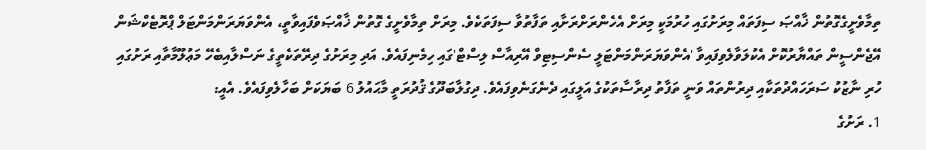ތިމާވެށީގެގޮތުން ޚާއްޞަ ސިފަތައް މިރަށުގައި ހުރުމަކީ މިރަށް އެހެންރަށްރަށާއި ތަފާތުވާ ސިފަތަކެވެ. މިރަށް ތިމާވެށީގެ ގޮތުން ޚާއްޞަވެފައިވާތީ، އެންވަޔަރަންމަންޓަލް ޕްރޮޓެކްޝަން އޭޖެންސީން ތައްޔާރުކޮށް އެކުލަވާލެވިފައިވާ 'އެންވަޔަރަންމަންޓަލީ ސެންސިޓިވް އޭރިއާސް ލިސްޓް'ގައި ހިމެނިފައެވެ. އަދި މިރަށުގެ ދިރޭތަކެތީގެ ނަސްލާއިބެހޭ މަޢުލޫމާތާއި ރަށުގައި ހުރި ނާޒުކު ސަރަހައްދުތަކާއި ދިރުންތައް ވަނީ ތަފާތު ދިރާސާތަކުގެ އަލީގައި ދެނެގަނެވިފައެވެ. ދިގުލާބަދޫގެ ޤުދުރަތީ މާޙައުލު 6 ބަޔަކަށް ބަހާލެވިފައެވެ. އެއީ:
1. ރަށުގެ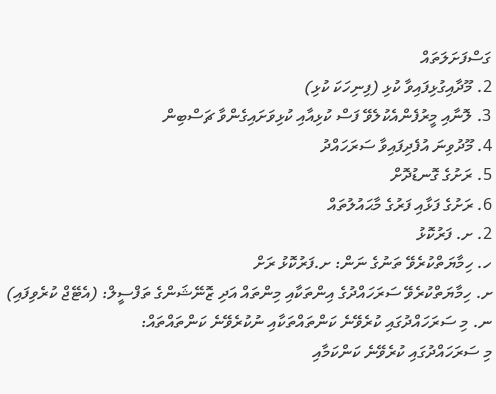ގަސްފަށަލަތައް
2. މޫދާއިގުޅިފައިވާ ކުޅި (ފިނިހަކަ ކުޅި)
3. ލޮނާއި މީރުފެންއެކުލެވޭ ފަސް ކުޅިއާއި ކުޅިވަށައިގެންވާ ޗަސްބިން
4. މޫދުވިނަ އުފެދިފައިވާ ސަރަހައްދު
5. ރަށުގެ ގޮނޑުދޮށް
6. ރަށުގެ ފަޅާއި ފަރުގެ މާޙައުލުތައް
2. ށ. ފަރުކޮޅު
ހ. ހިމާޔަތްކުރެވޭ ތަނުގެ ނަން: ށ.ފަރުކޮޅު ރަށް
ށ. ހިމާޔަތްކުރެވޭ ސަރަހައްދުގެ އިންތަކާއި މިންތައް އަދި ޒޮނޭޝަންގެ ތަފްސީލް: (އެޓޭޖް ކުރެވިފައި)
ނ. މި ސަރަހައްދުގައި ކުރެވޭނެ ކަންތައްތަކާއި ނުކުރެވޭނެ ކަންތައްތައް:
މި ސަރަހައްދުގައި ކުރެވޭނެ ކަންކަމާއި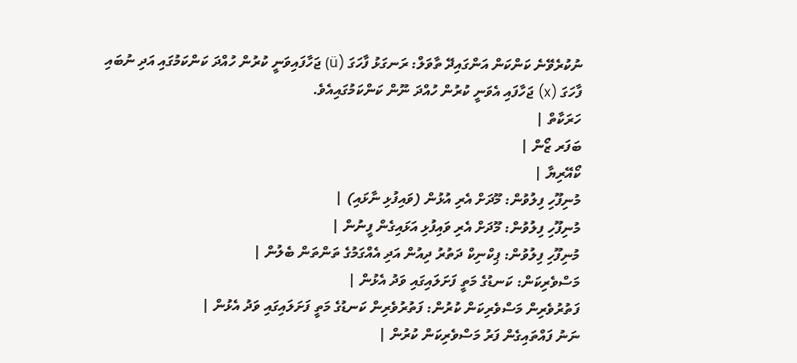ނުކުރެވޭނެ ކަންކަން އަންގައިދޭ ތާވަލް: ރަނގަޅު ފާހަގަ (ü) ޖަހާފައިވަނީ ކުރުން ހުއްދަ ކަންކަމުގައި އަދި ނުބައި ފާހަގަ (x) ޖަހާފައި އެވަނީ ކުރުން ހުއްދަ ނޫން ކަންކަމުގައިއެވެ.
ހަރަކާތް |
ބަފަރ ޒޯން |
ކޯއޭރިޔާ |
މުނިފޫހި ފިލުވުން: މޫދަށް އެރި އުޅުން (ވައިފުޅި ނާޅައި) |
މުނިފޫހި ފިލުވުން: މޫދަށް އެރި ވައިފުޅި އަޅައިގެން ފީނުން |
މުނިފޫހި ފިލުވުން: ޕިކްނިކް ދަތުރު ދިއުން އަދި އެއްގަމުގެ ތަންތަން ބެލުން |
މަސްވެރިކަން: ކަނޑުގެ މަތީ ފަށަލައިގައި ވަދު އެޅުން |
ފަތުރުވެރިން މަސްވެރިކަން ކުރުން: ފަތުރުވެރިން ކަނޑުގެ މަތީ ފަށަލައިގައި ވަދު އެޅުން |
ނަނު ފައްތައިގެން ފަރު މަސްވެރިކަން ކުރުން |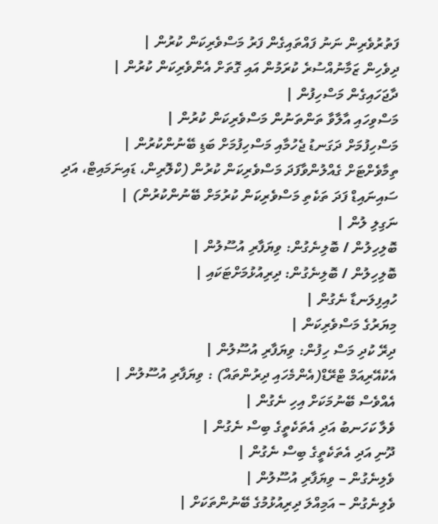ފަތުރުވެރިން ނަނު ފައްތައިގެން ފަރު މަސްވެރިކަން ކުރުން |
ދިވެހިން ޒަމާނުއްސުރެ ކުރަމުން އައި ގޮތަށް އެންވެރިކަން ކުރުން |
ދާޖަހައިގެން މަސްހިފުން |
މަސްވިހައި އާލާވާ ތަންތަނުން މަސްވެރިކަން ކުރުން |
މަސްހިފުމަށް ދަގަނޑު ޖެހުމާއި މަސްހިފުމަށް ބަޑި ބޭނުންކުރުން |
ތިމާވެށްޓަށް ގެއްލުންވާފަދަ މަސްވެރިކަން ކުރުން (ކްލޮރިން، ޑައިނަމައިޓް، އަދި ސައިނައިޑް ފަދަ ތަކެތި މަސްވެރިކަން ކުރުމަށް ބޭނުންކުރުން) |
ނަގިލި ލުން |
ބޮލިހިލުން / ބޮލިނެގުން: ވިޔަފާރި އުސޫލުން |
ބޮލިހިލުން / ބޮލިނެގުން: ދިރިއުޅުމަށްޓަކައި |
ހުއިފިލަނޑާ ނެގުން |
މިޔަރުގެ މަސްވެރިކަން |
ދިރޭ ކުދި މަސް ހިފުން: ވިޔަފާރި އުސޫލުން |
އެކުއޭރިއަމް ޓްރޭޑް(އެންމެހައި ދިރުންތައް) : ވިޔަފާރި އުސޫލުން |
އެއްވެސް ބޭނުމަކަށް އިހި ނެގުން |
ވެލާ ކަހަނބު އަދި އެތަކެތީގެ ބިސް ނެގުން |
ދޫނި އަދި އެތަކެތީގެ ބިސް ނެގުން |
ވެލިނެގުން – ވިޔަފާރި އުސޫލުން |
ވެލިނެގުން – އަމިއްލަ ދިރިއުޅުމުގެ ބޭނުންތަކަށް |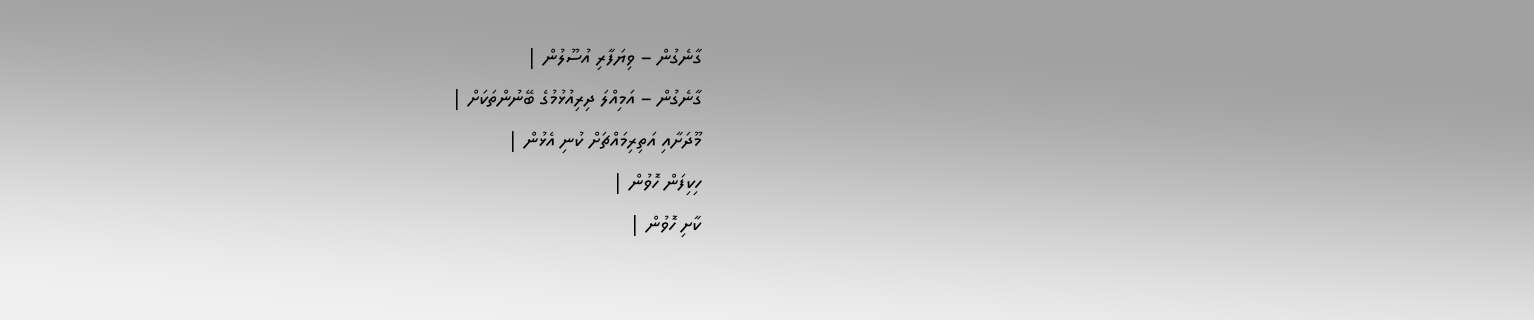ގާނެގުން – ވިޔަފާރި އުސޫލުން |
ގާނެގުން – އަމިއްލަ ދިރިއުޅުމުގެ ބޭނުންތަކަށް |
މޫދަށާއި އަތިރިމައްޗަށް ކުނި އެޅުން |
ހިކިފަން ހޮވުން |
ކާށި ހޮވުން |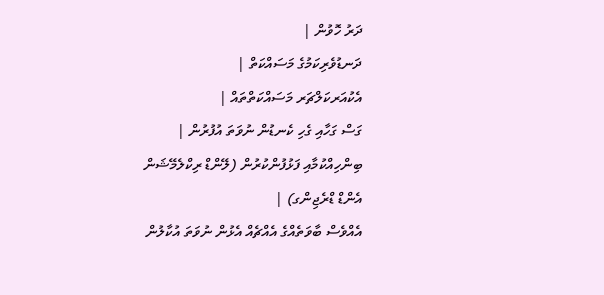ދަރު ހޮވުން |
ދަނޑުވެރިކަމުގެ މަސައްކަތް |
އެކުއަރކަލްޗަރ މަސައްކަތްތައް |
ގަސް ގަހާއި ގެހި ކެނޑުން ނުވަތަ އުފުރުން |
ބިންހިއްކުމާއި ފަޅުފުންކުރުން (ލޭންޑް ރިކްލެމޭޝަން އެންޑް ޑްރެޖިންގ) |
އެއްވެސް ބާވަތެއްގެ އެއްޗެއް އެޅުން ނުވަތަ އުކާލުން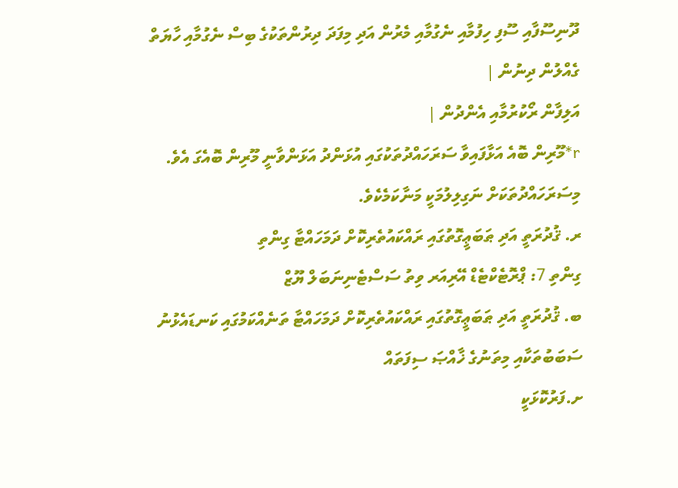ދޫނިސޫފާއި ސޫފި ހިފުމާއި ނެގުމާއި މެރުން އަދި މިފަދަ ދިރުންތަކުގެ ބިސް ނެގުމާއި ހާޔަތް ގެއްލުން ދިނުން |
އަލިފާން ރޯކުރުމާއި އެންދުން |
r*މޫރިން ބޮއެ އަޅާފައިވާ ސަރަހައްދުތަކުގައި އުޅަންދު އަޅަންވާނީ މޫރިން ބޮއެގަ އެވެ. މިސަރަހައްދުތަކަށް ނަގިލިލުމަކީ މަނާކަމެކެވެ.
ރ. ޤުދުރަތީ އަދި ޠަބަޢީގޮތުގައި ރައްކައުތެރިކޮށް ދަމަހައްޓާ ގިންތި
ގިންތި 7: ޕްރޮޓެކްޓެޑް އޭރިއަރ ވިތު ސަސްޓެނިނަބަލް ޔޫޒް
ބ. ޤުދުރަތީ އަދި ޠަބަޢީގޮތުގައި ރައްކައުތެރިކޮށް ދަމަހައްޓާ ތަނެއްކަމުގައި ކަނޑައެޅުނު ސަބަބުތަކާއި މިތަނުގެ ޚާއްޞަ ސިފަތައް
ށ.ފަރުކޮޅަކީ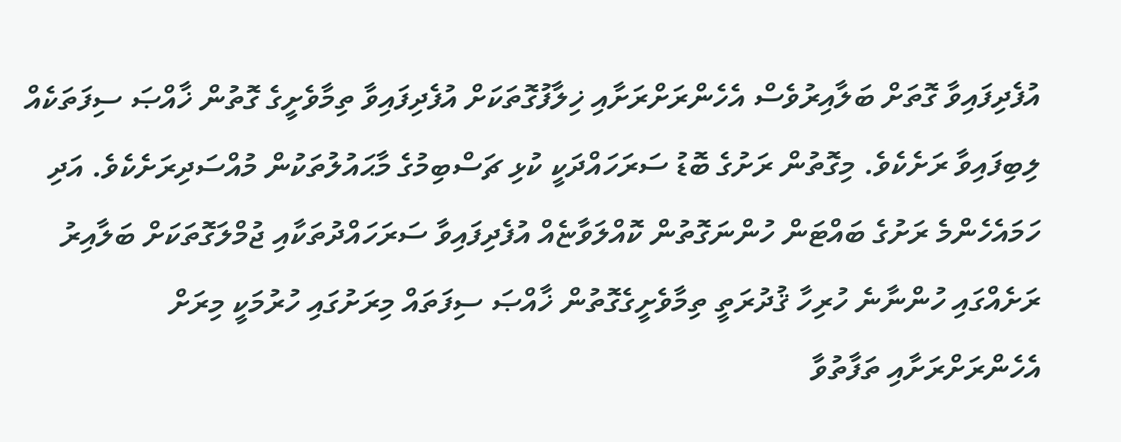އުފެދިފައިވާ ގޮތަށް ބަލާއިރުވެސް އެހެންރަށްރަށާއި ޚިލާފުގޮތަކަށް އުފެދިފައިވާ ތިމާވެށީގެ ގޮތުން ޚާއްޞަ ސިފަތަކެއް ލިބިފައިވާ ރަށެކެވެ. މިގޮތުން ރަށުގެ ބޮޑު ސަރަހައްދަކީ ކުޅި ޗަސްބިމުގެ މާޙައުލުތަކުން މުއްސަދިރަށެކެވެ. އަދި ހަމައެހެންމެ ރަށުގެ ބައްޓަން ހުންނަގޮތުން ކޮއްލަވާޏެއް އުފެދިފައިވާ ސަރަހައްދުތަކާއި ޖުމްލަގޮތަކަށް ބަލާއިރު ރަށެއްގައި ހުންނާނެ ހުރިހާ ޤުދުރަތީ ތިމާވެށީގެގޮތުން ޚާއްޞަ ސިފަތައް މިރަށުގައި ހުރުމަކީ މިރަށް އެހެންރަށްރަށާއި ތަފާތުވާ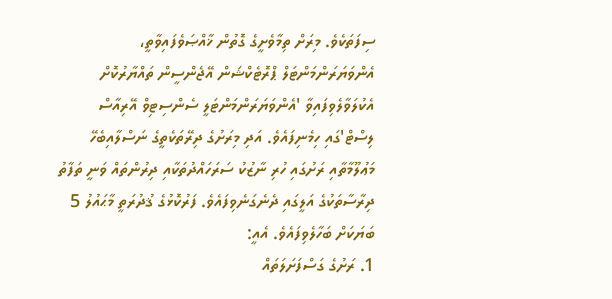ސިފަތަކެވެ. މިރަށް ތިމާވެށީގެ ގޮތުން ޚާއްޞަވެފައިވާތީ، އެންވަޔަރަންމަންޓަލް ޕްރޮޓެކްޝަން އޭޖެންސީން ތައްޔާރުކޮށް އެކުލަވާލެވިފައިވާ 'އެންވަޔަރަންމަންޓަލީ ސެންސިޓިވް އޭރިއާސް ލިސްޓް'ގައި ހިމެނިފައެވެ. އަދި މިރަށުގެ ދިރޭތަކެތީގެ ނަސްލާއިބެހޭ މަޢުލޫމާތާއި ރަށުގައި ހުރި ނާޒުކު ސަރަހައްދުތަކާއި ދިރުންތައް ވަނީ ތަފާތު ދިރާސާތަކުގެ އަލީގައި ދެނެގަނެވިފައެވެ. ފަރުކޮޅުގެ ޤުދުރަތީ މާޙައުލު 5 ބަޔަކަށް ބަހާލެވިފައެވެ. އެއީ:
1. ރަށުގެ ގަސްފަށަލަތައް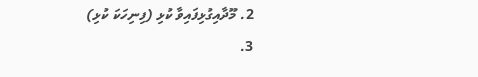2. މޫދާއިގުޅިފައިވާ ކުޅި (ފިނިހަކަ ކުޅި)
3.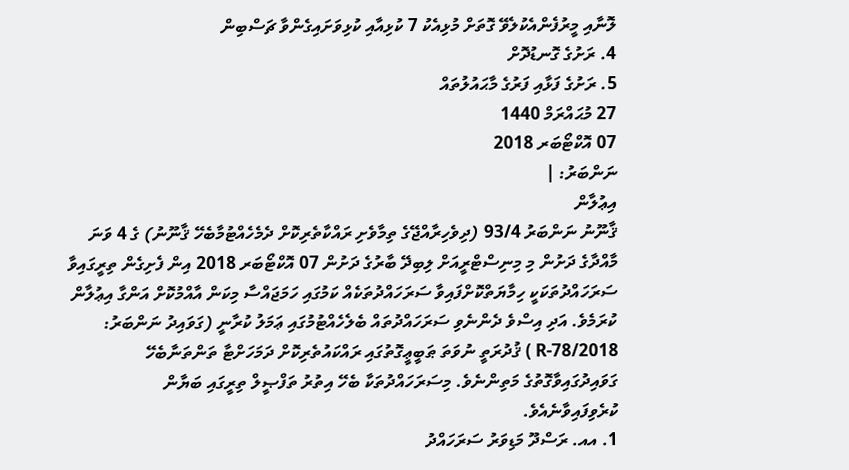ލޮނާއި މީރުފެންއެކުލެވޭ ގޮތަށް މުޅިއެކު 7 ކުޅިއާއި ކުޅިވަށައިގެންވާ ޗަސްބިން
4. ރަށުގެ ގޮނޑުދޮށް
5. ރަށުގެ ފަޅާއި ފަރުގެ މާޙައުލުތައް
27 މުޙައްރަމް 1440
07 އޮކްޓޯބަރ 2018
ނަންބަރު: |
އިޢުލާން
ޤާނޫނު ނަންބަރު 93/4 (ދިވެހިރާއްޖޭގެ ތިމާވެށި ރައްކާތެރިކޮށް ދެމެހެއްޓުމާބެހޭ ޤާނޫނު) ގެ 4 ވަނަ މާއްދާގެ ދަށުން މި މިނިސްޓްރީއަށް ލިބިދޭ ބާރުގެ ދަށުން 07 އޮކްޓޯބަރ 2018 އިން ފެށިގެން ތިރީގައިވާ ސަރަހައްދުތަކަކީ ހިމާޔަތްކޮށްފައިވާ ސަރަހައްދުތަކެއް ކަމުގައި ހަމަޖައްސާ މިކަން އާއްމުކޮށް އަންގާ އިޢުލާން ކުރަމެވެ. އަދި އިސްވެ ދެންނެވި ސަރަހައްދުތައް ބެލެހެއްޓުމުގައި ޢަމަލު ކުރާނީ (ގަވައިދު ނަންބަރު: 2018/R-78 ) ޤުދުރަތީ ނުވަތަ ޠަބީޢީގޮތުގައި ރައްކައުތެރިކޮށް ދަމަހަށްޓާ ތަންތަނާބެހޭ ގަވައިދުގައިވާގޮތުގެ މަތިންނެވެ. މިސަރަހައްދުތަކާ ބެހޭ އިތުރު ތަފްޞީލް ތިރީގައި ބަޔާން ކުރެވިފައިވާނެއެވެ.
1. އއ. ރަސްދޫ މަޑިވަރު ސަރަހައްދު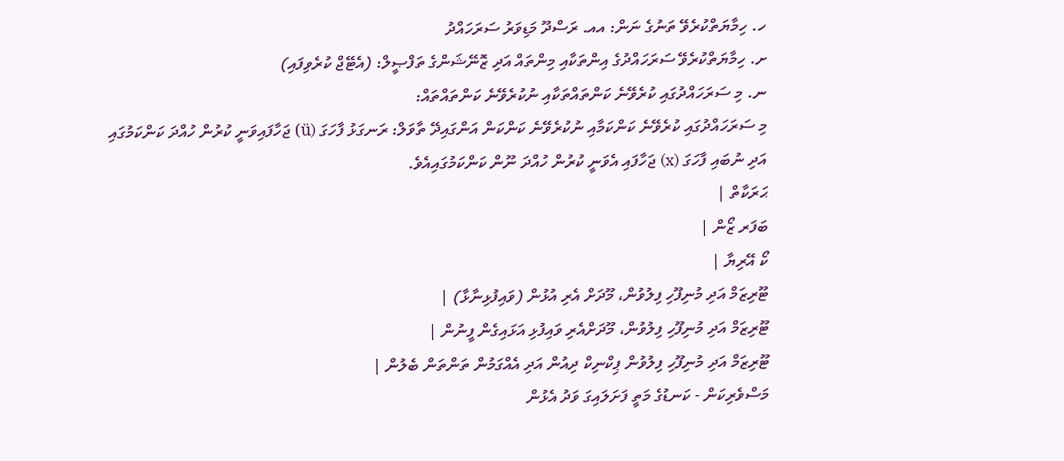ހ. ހިމާޔަތްކުރެވޭ ތަނުގެ ނަން: އއ. ރަސްދޫ މަޑިވަރު ސަރަހައްދު
ށ. ހިމާޔަތްކުރެވޭ ސަރަހައްދުގެ އިންތަކާއި މިންތައް އަދި ޒޮނޭޝަންގެ ތަފްޞީލް: (އެޓޭޖް ކުރެވިފައި)
ނ. މި ސަރަހައްދުގައި ކުރެވޭނެ ކަންތައްތަކާއި ނުކުރެވޭނެ ކަންތައްތައް:
މި ސަރަހައްދުގައި ކުރެވޭނެ ކަންކަމާއި ނުކުރެވޭނެ ކަންކަން އަންގައިދޭ ތާވަލް: ރަނގަޅު ފާހަގަ (ü) ޖަހާފައިވަނީ ކުރުން ހުއްދަ ކަންކަމުގައި އަދި ނުބައި ފާހަގަ (x) ޖަހާފައި އެވަނީ ކުރުން ހުއްދަ ނޫން ކަންކަމުގައިއެވެ.
ޙަރަކާތް |
ބަފަރ ޒޯން |
ކޯ އޭރިޔާ |
ޓޫރިޒަމް އަދި މުނިފޫހި ފިލުވުން، މޫދަށް އެރި އުޅުން (ވައިފުޅިނާޅާ) |
ޓޫރިޒަމް އަދި މުނިފޫހި ފިލުވުން، މޫދަށްއެރި ވައިފުޅި އަޅައިގެން ފީނުން |
ޓޫރިޒަމް އަދި މުނިފޫހި ފިލުވުން ޕިކްނިކް ދިއުން އަދި އެއްގަމުން ތަންތަން ބެލުން |
މަސްވެރިކަން - ކަނޑުގެ މަތީ ފަށަލައިގަ ވަދު އެޅުން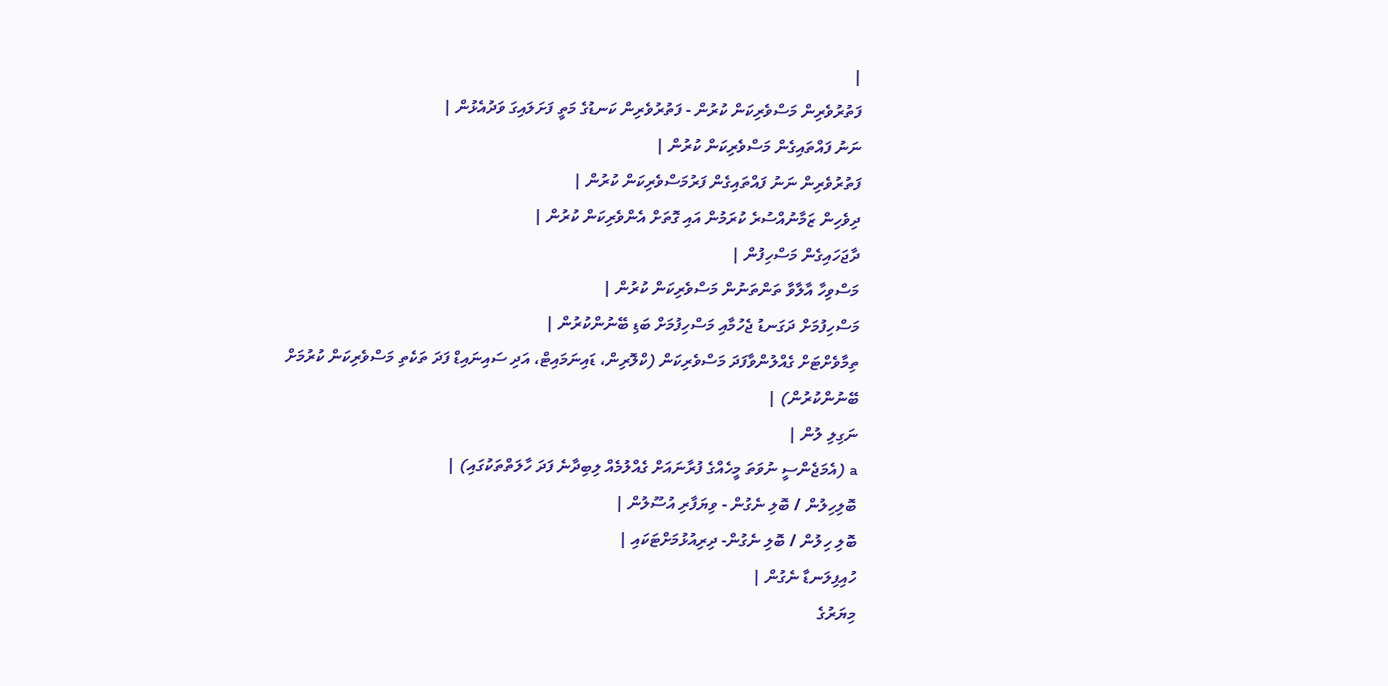|
ފަތުރުވެރިން މަސްވެރިކަން ކުރުން - ފަތުރުވެރިން ކަނޑުގެ މަތީ ފަށަލައިގަ ވަދުއެޅުން |
ނަނު ފައްތައިގެން މަސްވެރިކަން ކުރުން |
ފަތުރުވެރިން ނަނު ފައްތައިގެން ފަރުމަސްވެރިކަން ކުރުން |
ދިވެހިން ޒަމާނުއްސުރެ ކުރަމުން އައި ގޮތަށް އެންވެރިކަން ކުރުން |
ދާޖަހައިގެން މަސްހިފުން |
މަސްވިހާ އާލާވާ ތަންތަނުން މަސްވެރިކަން ކުރުން |
މަސްހިފުމަށް ދަގަނޑު ޖެހުމާއި މަސްހިފުމަށް ބަޑި ބޭނުންކުރުން |
ތިމާވެށްޓަށް ގެއްލުންވާފަދަ މަސްވެރިކަން (ކްލޮރިން، ޑައިނަމައިޓް، އަދި ސައިނައިޑް ފަދަ ތަކެތި މަސްވެރިކަން ކުރުމަށް ބޭނުންކުރުން) |
ނަގިލި ލުން |
a (އެމަޖެންސީ ނުވަތަ މީހެއްގެ ފުރާނައަށް ގެއްލުމެއް ލިބިދާނެ ފަދަ ހާލަތްތަކުގައި) |
ބޮލިހިލުން / ބޮލި ނެގުން - ވިޔަފާރި އުސޫލުން |
ބޮލި ހިލުން / ބޮލި ނެގުން- ދިރިއުޅުމަށްޓަކައި |
ހުއިފިލަނޑާ ނެގުން |
މިޔަރުގެ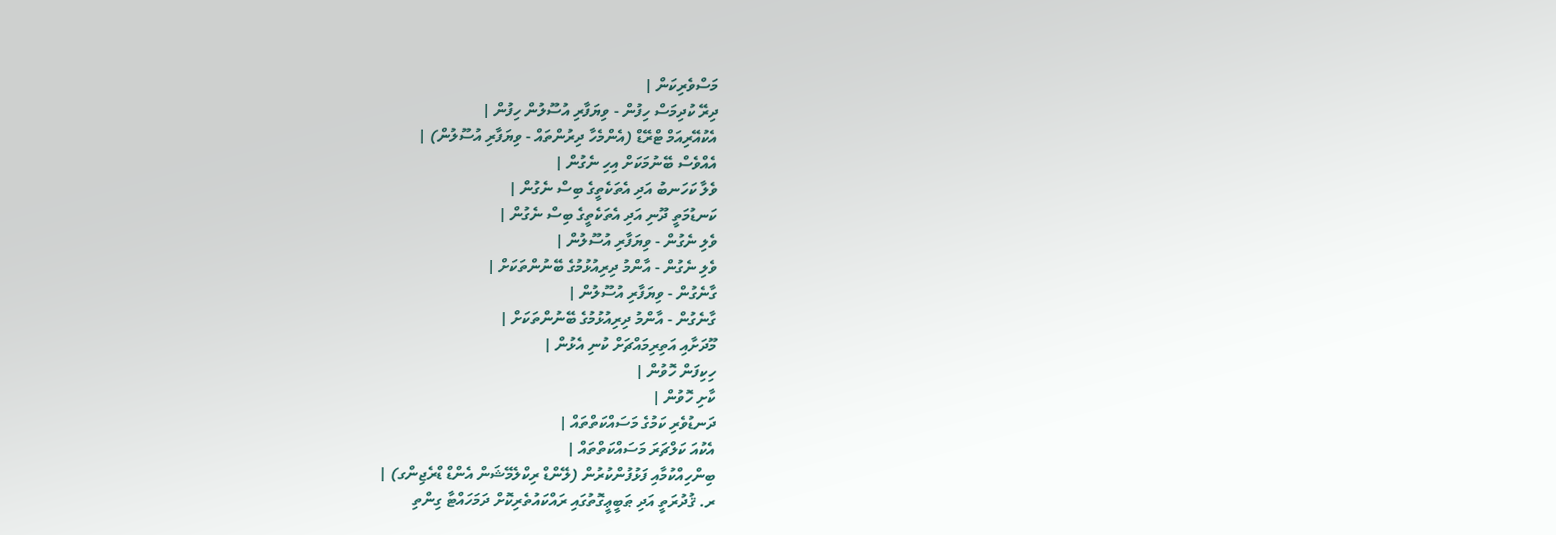މަސްވެރިކަން |
ދިރޭ ކުދިމަސް ހިފުން - ވިޔަފާރި އުސޫލުން ހިފުން |
އެކުއޭރިއަމް ޓްރޭޑް (އެންމެހާ ދިރުންތައް - ވިޔަފާރި އުސޫލުން) |
އެއްވެސް ބޭނުމަކަށް އިހި ނެގުން |
ވެލާ ކަހަނބު އަދި އެތަކެތީގެ ބިސް ނެގުން |
ކަނޑުމަތީ ދޫނި އަދި އެތަކެތީގެ ބިސް ނެގުން |
ވެލި ނެގުން - ވިޔަފާރި އުސޫލުން |
ވެލި ނެގުން - އާންމު ދިރިއުޅުމުގެ ބޭނުންތަކަށް |
ގާނެގުން - ވިޔަފާރި އުސޫލުން |
ގާނެގުން - އާންމު ދިރިއުޅުމުގެ ބޭނުންތަކަށް |
މޫދަށާއި އަތިރިމައްޗަށް ކުނި އެޅުން |
ހިކިފަން ހޮވުން |
ކާށި ހޮވުން |
ދަނޑުވެރި ކަމުގެ މަސައްކަތްތައް |
އެކުއަ ކަލްޗަރަ މަސައްކަތްތައް |
ބިންހިއްކުމާއި ފަޅުފުންކުރުން (ލޭންޑް ރިކްލެމޭޝަން އެންޑް ޑްރެޖިންގ) |
ރ. ޤުދުރަތީ އަދި ޠަބީޢީގޮތުގައި ރައްކައުތެރިކޮށް ދަމަހައްޓާ ގިންތި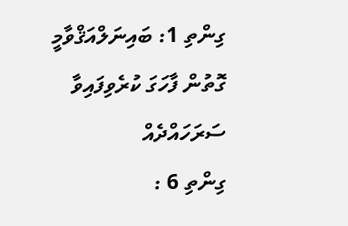ގިންތި 1: ބައިނަލްއަޤްވާމީ ގޮތުން ފާހަގަ ކުރެވިފައިވާ ސަރަހައްދެއް
ގިންތި 6 :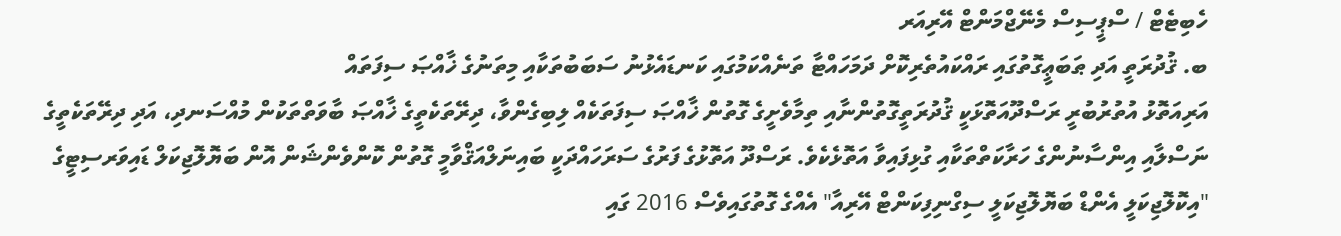ހެބިޓެޓް / ސްޕީސިސް މެނޭޖްމަންޓް އޭރިއަރ
ބ. ޤުދުރަތީ އަދި ޠަބަޢީގޮތުގައި ރައްކައުތެރިކޮށް ދަމަހައްޓާ ތަނެއްކަމުގައި ކަނޑައެޅުނު ސަބަބުތަކާއި މިތަނުގެ ޚާއްޞަ ސިފަތައް
އަރިއަތޮޅު އުތުރުބުރީ ރަސްދޫއަތޮޅަކީ ޤުދުރަތީގޮތުންނާއި ތިމާވެށީގެ ގޮތުން ޚާއްޞަ ސިފަތަކެއް ލިބިގެންވާ، ދިރޭތަކެތީގެ ޚާއްޞަ ބާވަތްތަކުން މުއްސަނދި، އަދި ދިރޭތަކެތީގެ ނަސްލާއި އިންސާނުންގެ ހަރާކަތްތަކާއި ގުޅިފައިވާ އަތޮޅެކެވެ. ރަސްދޫ އަތޮޅުގެ ފަރުގެ ސަރަހައްދަކީ ބައިނަލްއަޤްވާމީ ގޮތުން ކޮންވެންޝަން އޮން ބަޔޮލޮޖިކަލް ޑައިވަރސިޓީގެ "އިކޮލޮޖިކަލީ އެންޑް ބަޔޮލޮޖިކަލީ ސިގްނިފިކަންޓް އޭރިއާ" އެއްގެ ގޮތުގައިވެސް 2016 ގައި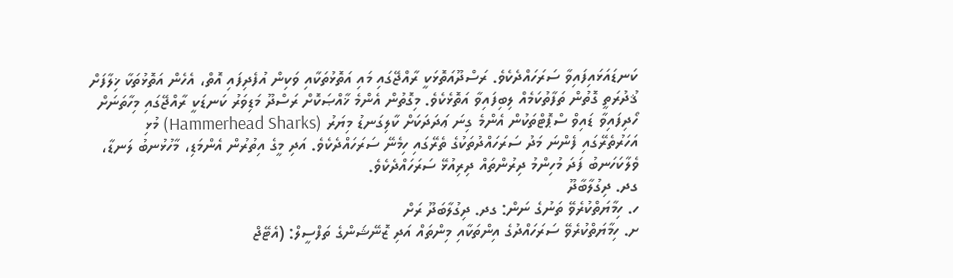ކަނޑައަޅައިފައިވާ ސަރަހައްދެކެވެ. ރަސްދޫއަތޮޅަކީ ރާއްޖޭގައި މައި އަތޮޅުތަކާއި ވަކިން އުފެދިފައި އޮތް، އެހެން އަތޮޅުތަކާ ޚިލާފަށް ޤުދުރަތީ ގޮތުން ތަފާތުކަމެއް ލިބިފައިވާ އަތޮޅެކެވެ. މިގޮތުން އެންމެ ޚާއްޞަކޮށް ރަސްދޫ މަޑިވަރު ކަނޑަކީ ރާއްޖޭގައި މިހާތަނަށް ހޯދިފައިވާ ޑައިވް ސްޕޮޓްތަކުން އެންމެ ގިނަ ޢަދަދަކަށް ކާލިގަނޑު މިޔަރު (Hammerhead Sharks) މުޅި އަހަރުތެރޭގައި ފެންނަ މަދު ސަރަހައްދުތަކުގެ ތެރޭގައި ހިމެނޭ ސަރަހައްދެކެވެ. އަދި މީގެ އިތުރުން އެންމަޑި، މާހުޅުނބު ލަނޑާ، ވެލާކަހަނބު ފަދަ މުހިންމު ދިރުންތައް ދިރިއުޅޭ ސަރަހައްދެކެވެ.
ގދ. ދިގުލާބާދޫ
ހ. ހިމާޔަތްކުރެވޭ ތަނުގެ ނަން: ގދ. ދިގުލާބަދޫ ރަށް
ށ. ހިމާޔަތްކުރެވޭ ސަރަހައްދުގެ އިންތަކާއި މިންތައް އަދި ޒޮނޭޝަންގެ ތަފްސީލް: (އެޓޭޖް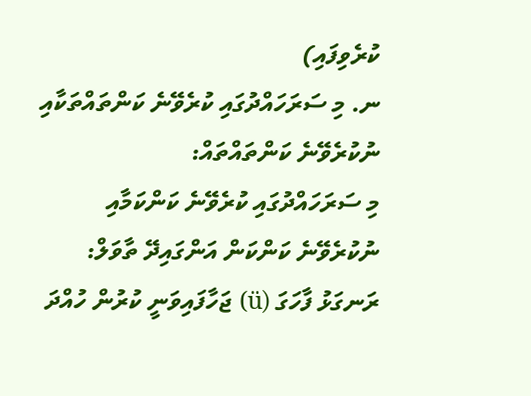ކުރެވިފައި)
ނ. މި ސަރަހައްދުގައި ކުރެވޭނެ ކަންތައްތަކާއި ނުކުރެވޭނެ ކަންތައްތައް:
މި ސަރަހައްދުގައި ކުރެވޭނެ ކަންކަމާއި ނުކުރެވޭނެ ކަންކަން އަންގައިދޭ ތާވަލް: ރަނގަޅު ފާހަގަ (ü) ޖަހާފައިވަނީ ކުރުން ހުއްދަ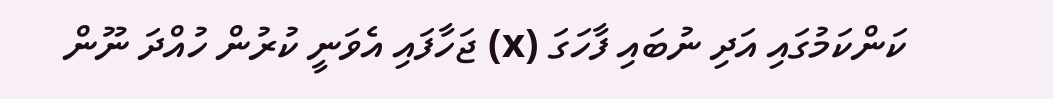ކަންކަމުގައި އަދި ނުބައި ފާހަގަ (x) ޖަހާފައި އެވަނީ ކުރުން ހުއްދަ ނޫން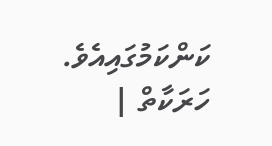ކަންކަމުގައިއެވެ.
ހަރަކާތް |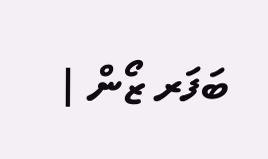ބަފަރ ޒޯން |